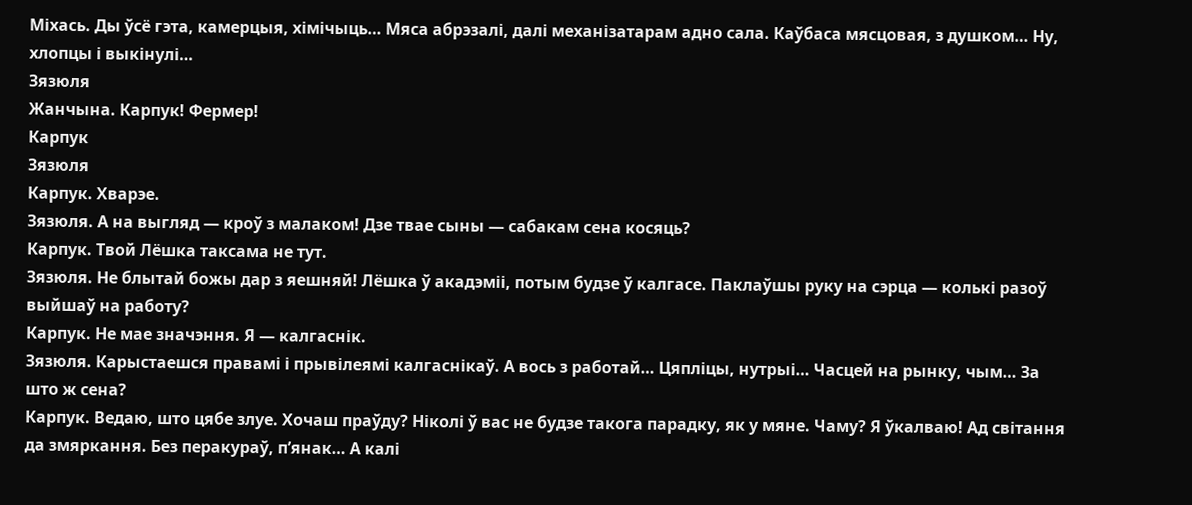Міхась. Ды ўсё гэта, камерцыя, хімічыць… Мяса абрэзалі, далі механізатарам адно сала. Каўбаса мясцовая, з душком… Ну, хлопцы і выкінулі…
Зязюля
Жанчына. Карпук! Фермер!
Карпук
Зязюля
Карпук. Хварэе.
Зязюля. А на выгляд — кроў з малаком! Дзе твае сыны — сабакам сена косяць?
Карпук. Твой Лёшка таксама не тут.
Зязюля. Не блытай божы дар з яешняй! Лёшка ў акадэміі, потым будзе ў калгасе. Паклаўшы руку на сэрца — колькі разоў выйшаў на работу?
Карпук. Не мае значэння. Я — калгаснік.
Зязюля. Карыстаешся правамі і прывілеямі калгаснікаў. А вось з работай… Цяпліцы, нутрыі… Часцей на рынку, чым… За што ж сена?
Карпук. Ведаю, што цябе злуе. Хочаш праўду? Ніколі ў вас не будзе такога парадку, як у мяне. Чаму? Я ўкалваю! Ад світання да змяркання. Без перакураў, п’янак… А калі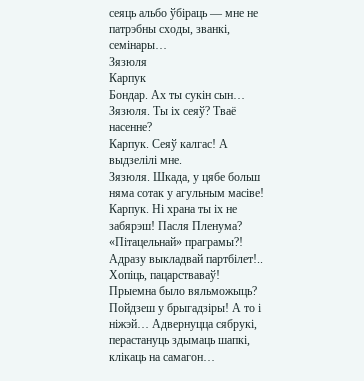сеяць альбо ўбіраць — мне не патрэбны сходы, званкі, семінары…
Зязюля
Карпук
Бондар. Ах ты сукін сын…
Зязюля. Ты іх сеяў? Тваё насенне?
Карпук. Сеяў калгас! А выдзелілі мне.
Зязюля. Шкада, у цябе больш няма сотак у агульным масіве!
Карпук. Ні храна ты іх не забярэш! Пасля Пленума? «Пітацельнай» праграмы?! Адразу выкладвай партбілет!.. Хопіць, пацарстваваў! Прыемна было вяльможыць? Пойдзеш у брыгадзіры! А то і ніжэй… Адвернуцца сябрукі, перастануць здымаць шапкі, клікаць на самагон…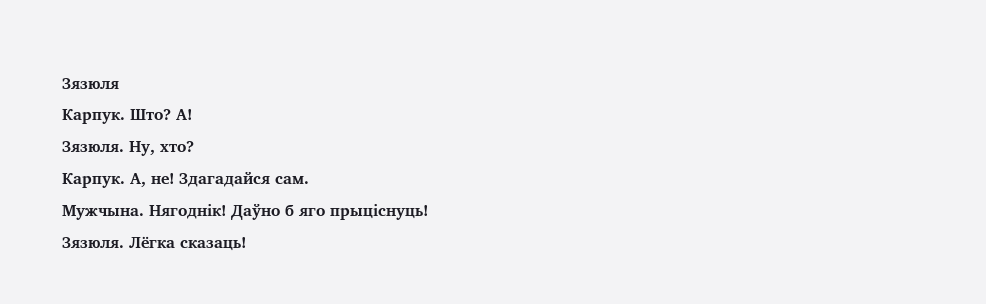Зязюля
Карпук. Што? А!
Зязюля. Ну, хто?
Карпук. А, не! Здагадайся сам.
Мужчына. Нягоднік! Даўно б яго прыціснуць!
Зязюля. Лёгка сказаць!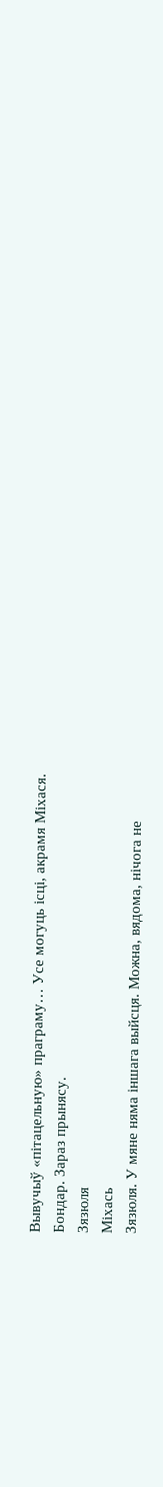Вывучыў «пітацельную» праграму… Усе могуць ісці, акрамя Міхася.
Бондар. Зараз прынясу.
Зязюля
Міхась
Зязюля. У мяне няма іншага выйсця. Можна, вядома, нічога не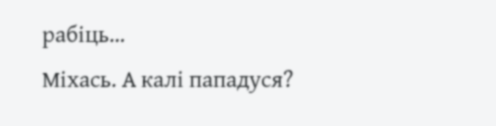рабіць…
Міхась. А калі пападуся?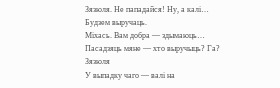Зязюля. Не пападайся! Ну, а калі… Будзем выручаць.
Міхась. Вам добра — здымаюць… Пасадзяць мяне — хто выручыць? Га?
Зязюля
У выпадку чаго — валі на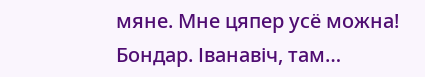мяне. Мне цяпер усё можна!
Бондар. Іванавіч, там…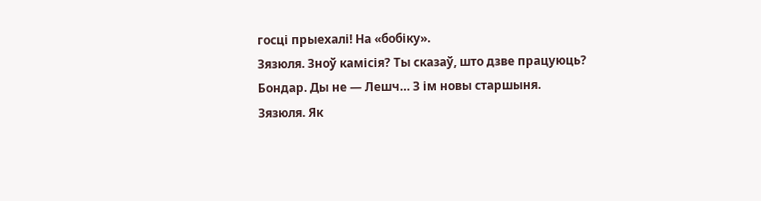госці прыехалі! На «бобіку».
Зязюля. Зноў камісія? Ты сказаў, што дзве працуюць?
Бондар. Ды не — Лешч… З ім новы старшыня.
Зязюля. Як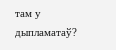там у дыпламатаў?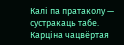Калі па пратаколу — сустракаць табе.
Карціна чацвёртая